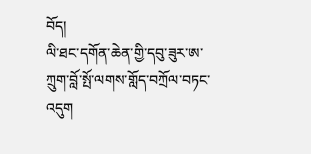བོད།
ལི་ཐང་དགོན་ཆེན་གྱི་དབུ་ཟུར་ཨ་ཀྲུག་བློ་སྤོ་ལགས་གློད་བཀྲོལ་བཏང་འདུག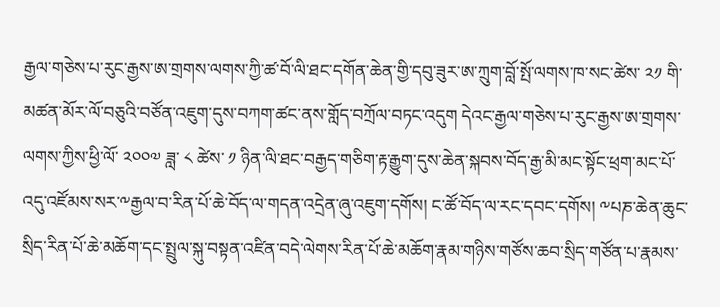རྒྱལ་གཅེས་པ་རུང་རྒྱས་ཨ་གྲགས་ལགས་ཀྱི་ཚ་བོ་ལི་ཐང་དགོན་ཆེན་གྱི་དབུ་ཟུར་ཨ་ཀྲུག་བློ་སྤོ་ལགས་ཁ་སང་ཚེས་ ༢༡ གི་མཚན་མོར་ལོ་བཅུའི་བཙོན་འཇུག་དུས་བཀག་ཚང་ནས་གློད་བཀྲོལ་བཏང་འདུག དེའང་རྒྱལ་གཅེས་པ་རུང་རྒྱས་ཨ་གྲགས་ལགས་ཀྱིས་ཕྱི་ལོ་ ༢༠༠༧ ཟླ་ ༨ ཚེས་ ༡ ཉིན་ལི་ཐང་བརྒྱད་གཅིག་རྟ་རྒྱུག་དུས་ཆེན་སྐབས་བོད་རྒྱ་མི་མང་སྟོང་ཕྲག་མང་པོ་འདུ་འཛོམས་སར་༸རྒྱལ་བ་རིན་པོ་ཆེ་བོད་ལ་གདན་འདྲེན་ཞུ་འཇུག་དགོས། ང་ཚོ་བོད་ལ་རང་དབང་དགོས། ༸པཎ་ཆེན་ཆུང་སྲིད་རིན་པོ་ཆེ་མཆོག་དང་སྤྲུལ་སྐུ་བསྟན་འཛིན་བདེ་ལེགས་རིན་པོ་ཆེ་མཆོག་རྣམ་གཉིས་གཙོས་ཆབ་སྲིད་གཙོན་པ་རྣམས་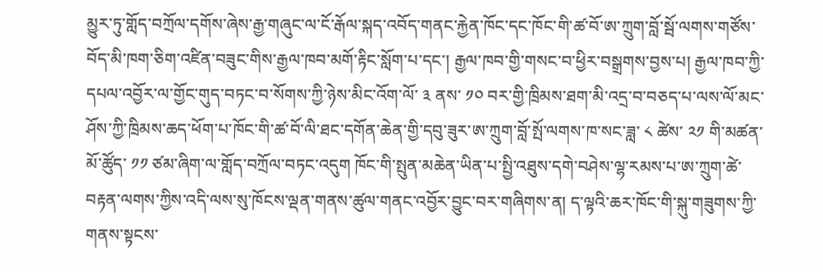མྱུར་ཏུ་གློད་བཀྲོལ་དགོས་ཞེས་རྒྱ་གཞུང་ལ་ངོ་རྒོལ་སྐད་འབོད་གནང་རྐྱེན་ཁོང་དང་ཁོང་གི་ཚ་བོ་ཨ་ཀྲུག་བློ་སྦོ་ལགས་གཙོས་བོད་མི་ཁག་ཅིག་འཛིན་བཟུང་གིས་རྒྱལ་ཁབ་མགོ་རྟིང་སློག་པ་དང་། རྒྱལ་ཁབ་གྱི་གསང་བ་ཕྱིར་བསྒྲགས་བྱས་པ། རྒྱལ་ཁབ་ཀྱི་དཔལ་འབྱོར་ལ་གྱོང་གུད་བཏང་བ་སོགས་ཀྱི་ཉེས་མིང་འོག་ལོ་ ༣ ནས་ ༡༠ བར་གྱི་ཁྲིམས་ཐག་མི་འདྲ་བ་བཅད་པ་ལས་ལོ་མང་ཤོས་ཀྱི་ཁྲིམས་ཆད་ཕོག་པ་ཁོང་གི་ཚ་བོ་ལི་ཐང་དགོན་ཆེན་གྱི་དབུ་ཟུར་ཨ་ཀྲུག་བློ་སྤོ་ལགས་ཁ་སང་ཟླ་ ༨ ཚེས་ ༢༡ གི་མཚན་མོ་ཚོུད་ ༡༡ ཙམ་ཞིག་ལ་གློད་བཀྲོལ་བཏང་འདུག ཁོང་གི་སྤུན་མཆེན་ཡིན་པ་སྤྱི་འཐུས་དགེ་བཤེས་ལྷ་རམས་པ་ཨ་ཀྲུག་ཚེ་བརྟན་ལགས་ཀྱིས་འདི་ལས་སུ་ཁོངས་ལྡན་གནས་ཚུལ་གནང་འབྱོར་བྱུང་བར་གཞིགས་ན། ད་ལྟའི་ཆར་ཁོང་གི་སྐུ་གཟུགས་ཀྱི་གནས་སྟངས་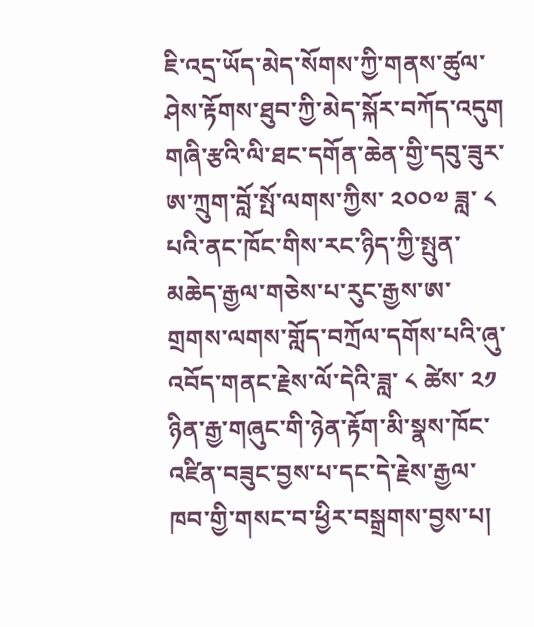ཇི་འདྲ་ཡོད་མེད་སོགས་ཀྱི་གནས་ཚུལ་ཤེས་རྟོགས་ཐུབ་ཀྱི་མེད་སྐོར་བཀོད་འདུག གཞི་རྩའི་ལི་ཐང་དགོན་ཆེན་གྱི་དབུ་ཟུར་ཨ་ཀྲུག་བློ་སྤོ་ལགས་ཀྱིས་ ༢༠༠༧ ཟླ་ ༨ པའི་ནང་ཁོང་གིས་རང་ཉིད་ཀྱི་སྤུན་མཆེད་རྒྱལ་གཅེས་པ་རུང་རྒྱས་ཨ་གྲགས་ལགས་གློད་བཀྲོལ་དགོས་པའི་ཞུ་འབོད་གནང་རྗེས་ལོ་དེའི་ཟླ་ ༨ ཚེས་ ༢༡ ཉིན་རྒྱ་གཞུང་གི་ཉེན་རྟོག་མི་སྣས་ཁོང་འཛིན་བཟུང་བྱས་པ་དང་དེ་རྗེས་རྒྱལ་ཁབ་གྱི་གསང་བ་ཕྱིར་བསྒྲགས་བྱས་པ།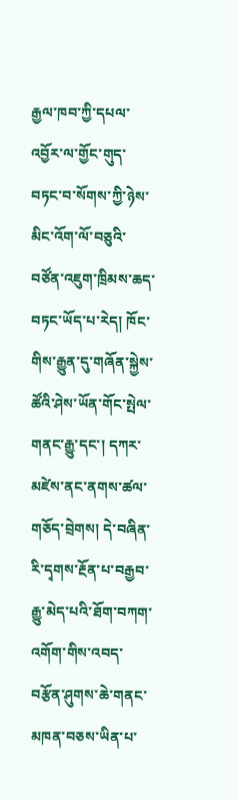རྒྱལ་ཁབ་ཀྱི་དཔལ་འབྱོར་ལ་གྱོང་གུད་བཏང་བ་སོགས་ཀྱི་ཉེས་མིང་འོག་ལོ་བཅུའི་བཙོན་འཇུག་ཁྲིམས་ཆད་བཏང་ཡོད་པ་རེད། ཁོང་གིས་རྒྱུན་དུ་གཞོན་སྐྱེས་ཚོའི་ཤེས་ཡོན་གོང་སྤེལ་གནང་རྒྱུ་དང་། དཀར་མཛེས་ནང་ནགས་ཚལ་གཅོད་བྲེགས། དེ་བཞིན་རི་དྭགས་རྔོན་པ་བརྒྱབ་རྒྱུ་མེད་པའི་ཐོག་བཀག་འགོག་གིས་འབད་བརྩོན་ཤུགས་ཆེ་གནང་མཁན་བཅས་ཡིན་པ་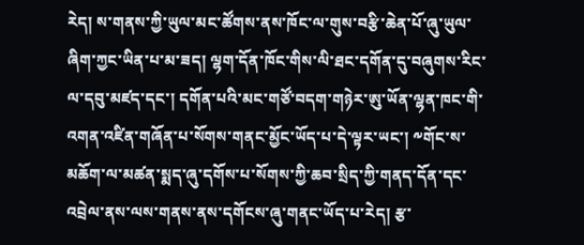རེད། ས་གནས་ཀྱི་ཡུལ་མང་ཚོགས་ནས་ཁོང་ལ་གུས་བརྩི་ཆེན་པོ་ཞུ་ཡུལ་ཞིག་ཀྱང་ཡིན་པ་མ་ཟད། ལྷག་དོན་ཁོང་གིས་ལི་ཐང་དགོན་དུ་བཞུགས་རིང་ལ་དབུ་མཛད་དང་། དགོན་པའི་མང་གཙོ་བདག་གཉེར་ཨུ་ཡོན་ལྷན་ཁང་གི་འགན་འཛིན་གཞོན་པ་སོགས་གནང་མྱོང་ཡོད་པ་དེ་ལྟར་ཡང་། ༸གོང་ས་མཆོག་ལ་མཚན་སྨད་ཞུ་དགོས་པ་སོགས་ཀྱི་ཆབ་སྲིད་ཀྱི་གནད་དོན་དང་འབྲེལ་ནས་ལས་གནས་ནས་དགོངས་ཞུ་གནང་ཡོད་པ་རེད། རྩ་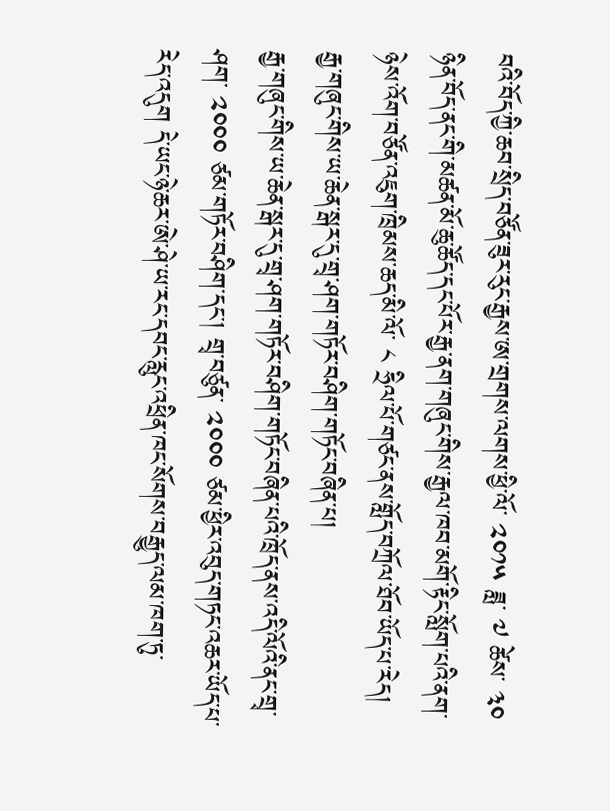བའི་བོད་ཀྱི་ཆབ་སྲིད་བཙོན་ཟུར་རུང་རྒྱས་ཨ་གྲགས་ལགས་ཕྱི་ལོ་ ༢༠༡༥ ཟླ་ ༧ ཚེས་ ༣༠ ཉིན་བོད་ནང་གི་མཚན་མོ་ཆུ་ཚོད་དང་པོར་རྒྱ་ནག་གཞུང་གིས་རྒྱལ་ཁབ་མགོ་རྟིང་སློག་པའི་ནག་ཉེས་འོག་བཙོན་འཇུག་ཁྲིམས་ཆད་མི་ལོ་ ༨ ཧྲིལ་པོ་གཙང་ནས་གློད་བཀྲོལ་ཐོབ་ཡོད་པ་རེད།
རྒྱ་གཞུང་གིས་ཡ་ཆེན་སྒར་དུ་གྲྭ་ཤག་གཏོར་བཤིག་གཏོང་བཞིན་པ།
རྒྱ་གཞུང་གིས་ཡ་ཆེན་སྒར་དུ་གྲྭ་ཤག་གཏོར་བཤིག་གཏོང་བཞིན་པའི་ཁྲོད་ནས་འདི་ལོའི་ནང་གྲྭ་ཤག་ ༢༠༠༠ ཙམ་གཏོར་བཤིག་དང་། གྲྭ་བཙུན་ ༢༠༠༠ ཙམ་ཕྱིར་འབུད་གཏང་འཆར་ཡོད་པ་རེད་འདུག དེ་ཡང་ཉེ་ཆར་ཨེ་ཤེ་ཡ་རང་དབང་རླུང་འཕྲིན་ཁང་སོགས་བརྒྱུད་ལམ་ཁག་ཏུ་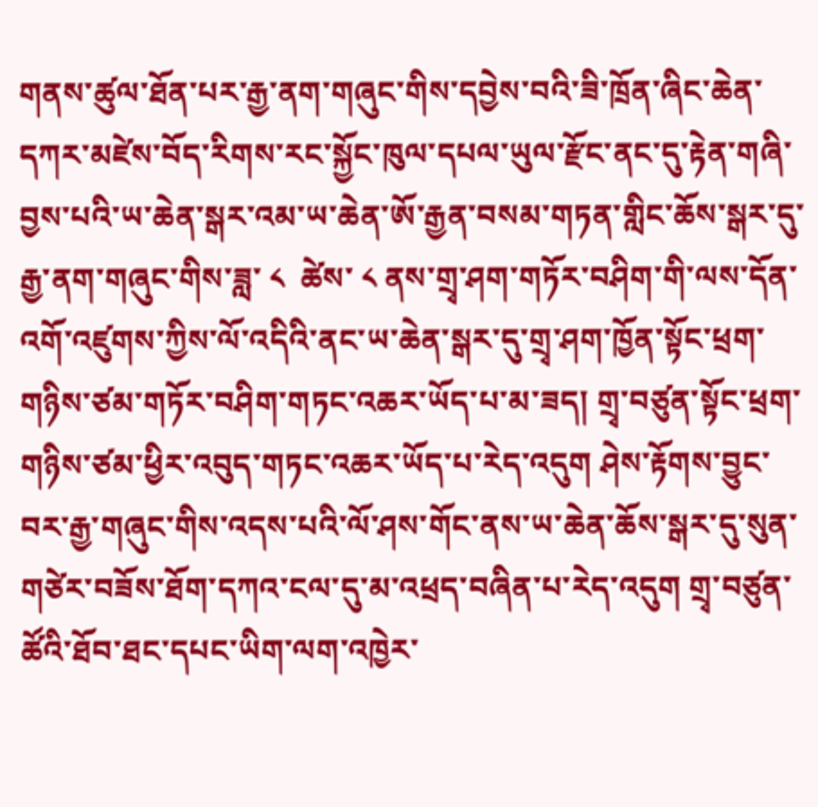གནས་ཚུལ་ཐོན་པར་རྒྱ་ནག་གཞུང་གིས་དབྱེས་བའི་ཟི་ཁྲོན་ཞིང་ཆེན་དཀར་མཛེས་བོད་རིགས་རང་སྐྱོང་ཁུལ་དཔལ་ཡུལ་རྫོང་ནང་དུ་རྟེན་གཞི་བྱས་པའི་ཡ་ཆེན་སྒར་འམ་ཡ་ཆེན་ཨོ་རྒྱན་བསམ་གཏན་གླིང་ཆོས་སྒར་དུ་རྒྱ་ནག་གཞུང་གིས་ཟླ་ ༨  ཚེས་ ༨ ནས་གྲྭ་ཤག་གཏོར་བཤིག་གི་ལས་དོན་འགོ་འཛུགས་ཀྱིས་ལོ་འདིའི་ནང་ཡ་ཆེན་སྒར་དུ་གྲྭ་ཤག་ཁྱོན་སྟོང་ཕྲག་གཉིས་ཙམ་གཏོར་བཤིག་གཏང་འཆར་ཡོད་པ་མ་ཟད། གྲྭ་བཙུན་སྟོང་ཕྲག་གཉིས་ཙམ་ཕྱིར་འབུད་གཏང་འཆར་ཡོད་པ་རེད་འདུག ཤེས་རྟོགས་བྱུང་བར་རྒྱ་གཞུང་གིས་འདས་པའི་ལོ་ཤས་གོང་ནས་ཡ་ཆེན་ཆོས་སྒར་དུ་སུན་གཙེར་བཟོས་ཐོག་དཀའ་ངལ་དུ་མ་འཕྲད་བཞིན་པ་རེད་འདུག གྲྭ་བཙུན་ཚོའི་ཐོབ་ཐང་དཔང་ཡིག་ལག་འཁྱེར་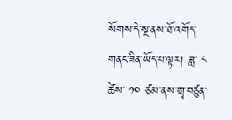སོགས་དེ་སྔ་ནས་ཐོ་འགོད་གནང་ཟིན་ཡོད་པ་ལྟར། ཟླ་ ༨ ཚེས་ ༡༠ ཙམ་ནས་གྲྭ་བཙུན་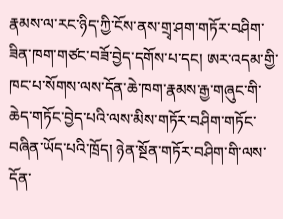རྣམས་ལ་རང་ཉིད་ཀྱི་ངོས་ནས་གྲྭ་ཤག་གཏོར་བཤིག་ཟིན་ཁག་གཙང་བཟོ་བྱེད་དགོས་པ་དང། ཨར་འདམ་གྱི་ཁང་པ་སོགས་ལས་དོན་ཆེ་ཁག་རྣམས་རྒྱ་གཞུང་གི་ཆེད་གཏོང་བྱེད་པའི་ལས་མིས་གཏོར་བཤིག་གཏོང་བཞིན་ཡོད་པའི་ཁྲོད། ཉེན་སྔོན་གཏོར་བཤིག་གི་ལས་དོན་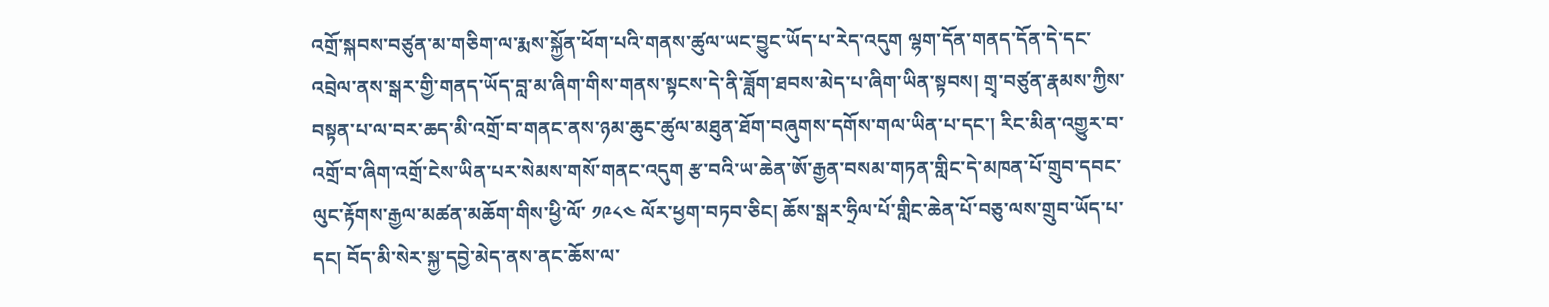འགྲོ་སྐབས་བཙུན་མ་གཅིག་ལ་རྨས་སྐྱོན་ཕོག་པའི་གནས་ཚུལ་ཡང་བྱུང་ཡོད་པ་རེད་འདུག ལྷག་དོན་གནད་དོན་དེ་དང་འབྲེལ་ནས་སྒར་གྱི་གནད་ཡོད་བླ་མ་ཞིག་གིས་གནས་སྟངས་དེ་ནི་ཟློག་ཐབས་མེད་པ་ཞིག་ཡིན་སྟབས། གྲྭ་བཙུན་རྣམས་ཀྱིས་བསྟན་པ་ལ་བར་ཆད་མི་འགྲོ་བ་གནང་ནས་ཉམ་ཆུང་ཚུལ་མཐུན་ཐོག་བཞུགས་དགོས་གལ་ཡིན་པ་དང་། རིང་མིན་འགྱུར་བ་འགྲོ་བ་ཞིག་འགྲོ་ངེས་ཡིན་པར་སེམས་གསོ་གནང་འདུག རྩ་བའི་ཡ་ཆེན་ཨོ་རྒྱན་བསམ་གཏན་གླིང་དེ་མཁན་པོ་གྲུབ་དབང་ལུང་རྟོགས་རྒྱལ་མཚན་མཆོག་གིས་ཕྱི་ལོ་ ༡༩༨༤ ལོར་ཕྱག་བཏབ་ཅིང། ཆོས་སྒར་ཧྲིལ་པོ་གླིང་ཆེན་པོ་བཅུ་ལས་གྲུབ་ཡོད་པ་དང། བོད་མི་སེར་སྐྱ་དབྱེ་མེད་ནས་ནང་ཆོས་ལ་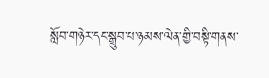སློབ་གཉེར་དང་སྒྲུབ་པ་ཉམས་ལེན་གྱི་བསྟི་གནས་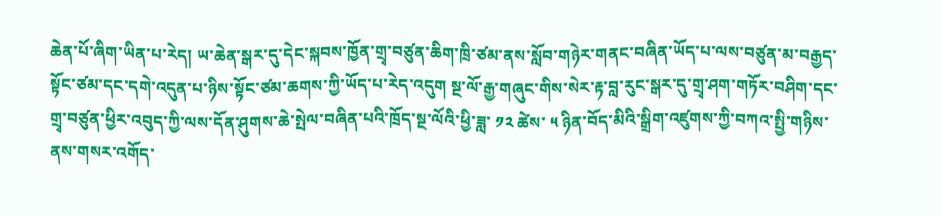ཆེན་པོ་ཞིག་ཡིན་པ་རེད། ཡ་ཆེན་སྒར་དུ་དེང་སྐབས་ཁྱོན་གྲྭ་བཙུན་ཆིག་ཁྲི་ཙམ་ནས་སློབ་གཉེར་གནང་བཞིན་ཡོད་པ་ལས་བཙུན་མ་བརྒྱད་སྟོང་ཙམ་དང་དགེ་འདུན་པ་ཉིས་སྟོང་ཙམ་ཆགས་ཀྱི་ཡོད་པ་རེད་འདུག སྔ་ལོ་རྒྱ་གཞུང་གིས་སེར་རྟ་བླ་རུང་སྒར་དུ་གྲྭ་ཤག་གཏོར་བཤིག་དང་གྲྭ་བཙུན་ཕྱིར་འབུད་ཀྱི་ལས་དོན་ཤུགས་ཆེ་སྤེལ་བཞིན་པའི་ཁྲོད་སྔ་ལོའི་ཕྱི་ཟླ་ ༡༢ ཚེས་ ༥ ཉིན་བོད་མིའི་སྒྲིག་འཛུགས་ཀྱི་བཀའ་སྤྱི་གཉིས་ནས་གསར་འགོད་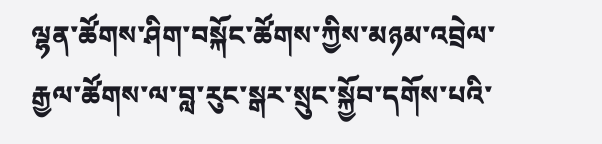ལྷན་ཚོགས་ཤིག་བསྐོང་ཚོགས་ཀྱིས་མཉམ་འབྲེལ་རྒྱལ་ཚོགས་ལ་བླ་རུང་སྒར་སྲུང་སྐྱོབ་དགོས་པའི་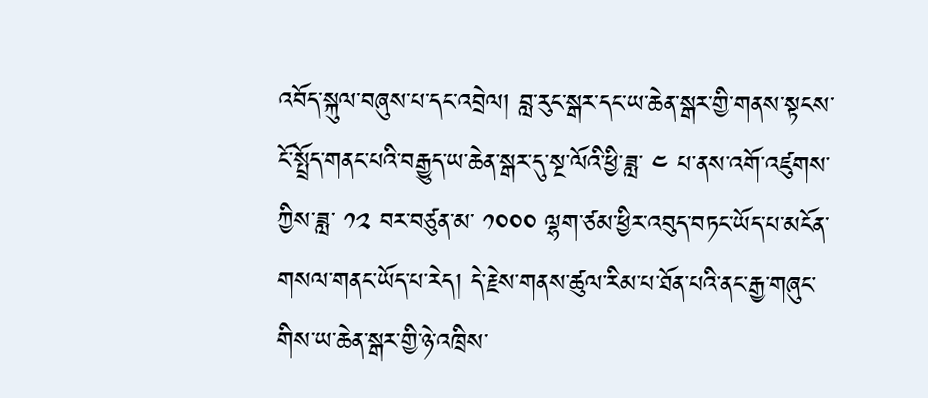འབོད་སྐུལ་བཞུས་པ་དང་འབྲེལ། བླ་རུང་སྒར་དང་ཡ་ཆེན་སྒར་གྱི་གནས་སྟངས་ངོ་སྤྲོད་གནང་པའི་བརྒྱུད་ཡ་ཆེན་སྒར་དུ་སྔ་ལོའི་ཕྱི་ཟླ་ ༤ པ་ནས་འགོ་འཛུགས་ཀྱིས་ཟླ་ ༡༢ བར་བཙུན་མ་ ༡༠༠༠ ལྷག་ཙམ་ཕྱིར་འབུད་བཏང་ཡོད་པ་མངོན་གསལ་གནང་ཡོད་པ་རེད། དེ་རྗེས་གནས་ཚུལ་རིམ་པ་ཐོན་པའི་ནང་རྒྱ་གཞུང་གིས་ཡ་ཆེན་སྒར་གྱི་ཉེ་འཁྲིས་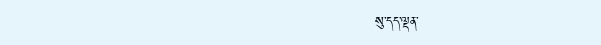སུ་དད་ལྡན་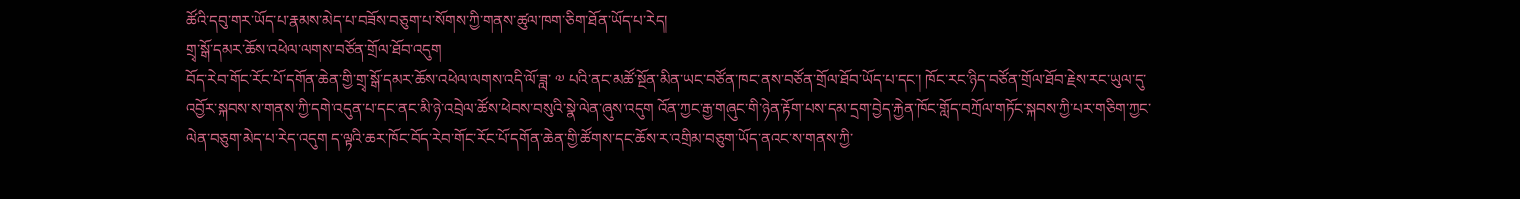ཚོའི་དབུ་གར་ཡོད་པ་རྣམས་མེད་པ་བཟོས་བཅུག་པ་སོགས་ཀྱི་གནས་ཚུལ་ཁག་ཅིག་ཐོན་ཡོད་པ་རེད།
གྲྭ་སྒོ་དམར་ཆོས་འཕེལ་ལགས་བཙོན་གྲོལ་ཐོབ་འདུག
བོད་རེབ་གོང་རོང་པོ་དགོན་ཆེན་གྱི་གྲྭ་སྒོ་དམར་ཆོས་འཕེལ་ལགས་འདི་ལོ་ཟླ་ ༧ པའི་ནང་མཚོ་སྔོན་མིན་ཡང་བཙོན་ཁང་ནས་བཙོན་གྲོལ་ཐོབ་ཡོད་པ་དང་། ཁོང་རང་ཉིད་བཙོན་གྲོལ་ཐོབ་རྗེས་རང་ཡུལ་དུ་འབྱོར་སྐབས་ས་གནས་ཀྱི་དགེ་འདུན་པ་དང་ནང་མི་ཉེ་འབྲེལ་ཚོས་ཕེབས་བསུའི་སྣེ་ལེན་ཞུས་འདུག འོན་ཀྱང་རྒྱ་གཞུང་གི་ཉེན་རྟོག་པས་དམ་དྲག་བྱེད་རྐྱེན་ཁོང་གློད་བཀྲོལ་གཏོང་སྐབས་ཀྱི་པར་གཅིག་ཀྱང་ལེན་བཅུག་མེད་པ་རེད་འདུག ད་ལྟའི་ཆར་ཁོང་བོད་རེབ་གོང་རོང་པོ་དགོན་ཆེན་གྱི་ཚོགས་དང་ཆོས་ར་འགྲིམ་བཅུག་ཡོད་ནའང་ས་གནས་ཀྱི་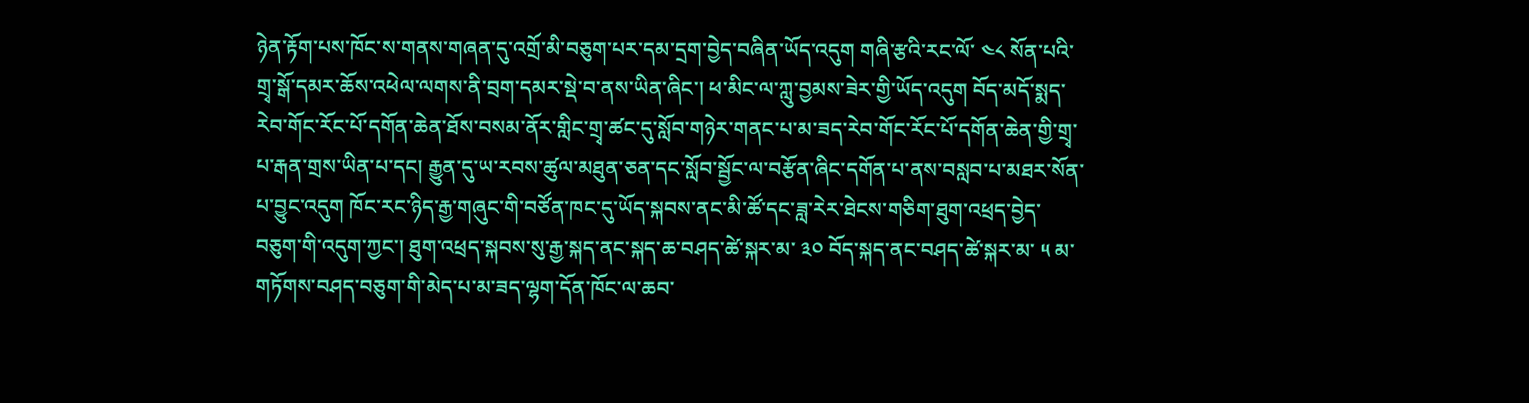ཉེན་རྟོག་པས་ཁོང་ས་གནས་གཞན་དུ་འགྲོ་མི་བཅུག་པར་དམ་དྲག་བྱེད་བཞིན་ཡོད་འདུག གཞི་རྩའི་རང་ལོ་ ༤༨ སོན་པའི་གྲྭ་སྒོ་དམར་ཆོས་འཕེལ་ལགས་ནི་བྲག་དམར་སྡེ་བ་ནས་ཡིན་ཞིང་། ཕ་མིང་ལ་ཀླུ་བྱམས་ཟེར་གྱི་ཡོད་འདུག བོད་མདོ་སྨད་རེབ་གོང་རོང་པོ་དགོན་ཆེན་ཐོས་བསམ་ནོར་གླིང་གྲྭ་ཚང་དུ་སློབ་གཉེར་གནང་པ་མ་ཟད་རེབ་གོང་རོང་པོ་དགོན་ཆེན་གྱི་གྲྭ་པ་རྒན་གྲས་ཡིན་པ་དང། རྒྱུན་དུ་ཡ་རབས་ཚུལ་མཐུན་ཅན་དང་སློབ་སྦྱོང་ལ་བརྩོན་ཞིང་དགོན་པ་ནས་བསླབ་པ་མཐར་སོན་པ་བྱུང་འདུག ཁོང་རང་ཉིད་རྒྱ་གཞུང་གི་བཙོན་ཁང་དུ་ཡོད་སྐབས་ནང་མི་ཚོ་དང་ཟླ་རེར་ཐེངས་གཅིག་ཐུག་འཕྲད་བྱེད་བཅུག་གི་འདུག་ཀྱང་། ཐུག་འཕྲད་སྐབས་སུ་རྒྱ་སྐད་ནང་སྐད་ཆ་བཤད་ཚེ་སྐར་མ་ ༣༠ བོད་སྐད་ནང་བཤད་ཚེ་སྐར་མ་ ༥ མ་གཏོགས་བཤད་བཅུག་གི་མེད་པ་མ་ཟད་ལྷག་དོན་ཁོང་ལ་ཆབ་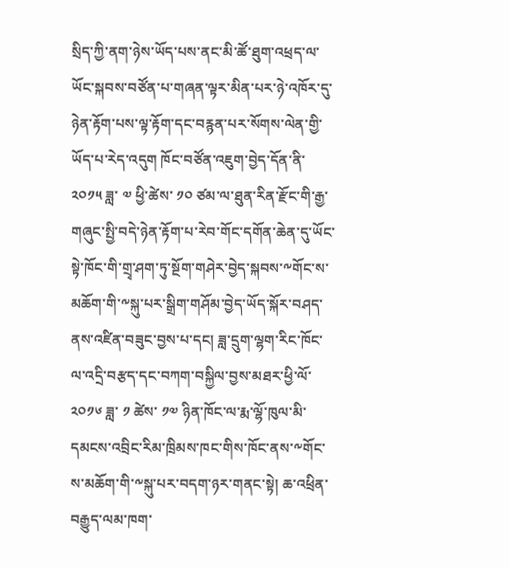སྲིད་ཀྱི་ནག་ཉེས་ཡོད་པས་ནང་མི་ཚོ་ཐུག་འཕྲད་ལ་ཡོང་སྐབས་བཙོན་པ་གཞན་ལྟར་མིན་པར་ཉེ་འཁོར་དུ་ཉེན་རྟོག་པས་ལྟ་རྟོག་དང་བརྙན་པར་སོགས་ལེན་གྱི་ཡོད་པ་རེད་འདུག ཁོང་བཙོན་འཇུག་བྱེད་དོན་ནི་ ༢༠༡༥ ཟླ་ ༧ ཕྱི་ཚེས་ ༡༠ ཙམ་ལ་ཐུན་རིན་རྫོང་གི་རྒྱ་གཞུང་སྤྱི་བདེ་ཉེན་རྟོག་པ་རེབ་གོང་དགོན་ཆེན་དུ་ཡོང་སྟེ་ཁོང་གི་གྲྭ་ཤག་ཏུ་སྔོག་གཤེར་བྱེད་སྐབས་༸གོང་ས་མཆོག་གི་༸སྐུ་པར་སྒྲིག་གཤོམ་བྱེད་ཡོད་སྐོར་བཤད་ནས་འཛིན་བཟུང་བྱས་པ་དང། ཟླ་དྲུག་ལྷག་རིང་ཁོང་ལ་འདྲི་བརྩད་དང་བཀག་བསྐྱིལ་བྱས་མཐར་ཕྱི་ལོ་ ༢༠༡༦ ཟླ་ ༡ ཚེས་ ༡༧ ཉིན་ཁོང་ལ་རྨ་ལྷོ་ཁུལ་མི་དམངས་འབྲིང་རིམ་ཁྲིམས་ཁང་གིས་ཁོང་ནས་༸གོང་ས་མཆོག་གི་༸སྐུ་པར་བདག་ཉར་གནང་སྟེ། ཆ་འཕྲིན་བརྒྱུད་ལམ་ཁག་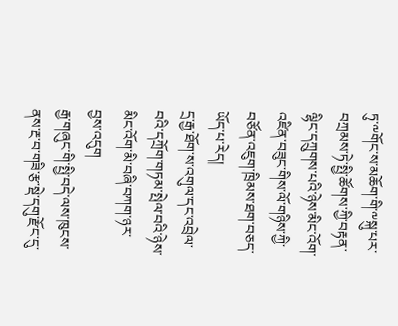ཏུ་༸གོང་ས་མཆོག་གི་༸སྐུ་པར་བཀྲམས་ཏེ་སྤྱི་ཚོགས་ཀྱི་བརྟན་ལྷིང་དཀྲུགས་པའི་ཉེས་མིང་འོག་འཛིན་བཟུང་གིས་ལོ་གཉིས་ཀྱི་བཙོན་འཇུག་ཁྲིམས་ཐག་བཅད་ཡོད་པ་རེད།
དྲ་རྒྱ་ཐོག་ས་འགུལ་དང་འབྲེལ་བའི་དཀྲོག་གཏམ་སྤེལ་བའི་ཉེས་མིང་འོག་མི་བཞི་བཀག་ཉར་བྱས་འདུག
རྒྱ་གཞུང་གི་སྤྱི་བདེ་ལས་ཁུངས་ནས་རྔ་བ་གཟི་རྩ་སྡེ་དགུ་རྫོང་དུ་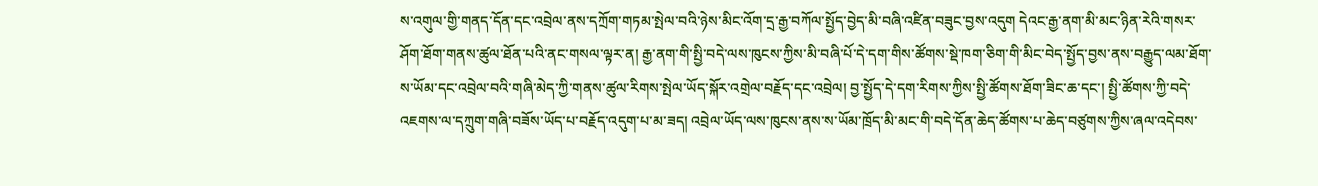ས་འགུལ་གྱི་གནད་དོན་དང་འབྲེལ་ནས་དཀྲོག་གཏམ་སྤེལ་བའི་ཉེས་མིང་འོག་དྲ་རྒྱ་བཀོལ་སྤྱོད་བྱེད་མི་བཞི་འཛིན་བཟུང་བྱས་འདུག དེའང་རྒྱ་ནག་མི་མང་ཉིན་རེའི་གསར་ཤོག་ཐོག་གནས་ཚུལ་ཐོན་པའི་ནང་གསལ་ལྟར་ན། རྒྱ་ནག་གི་སྤྱི་བདེ་ལས་ཁུངས་ཀྱིས་མི་བཞི་པོ་དེ་དག་གིས་ཚོགས་སྡེ་ཁག་ཅིག་གི་མིང་བེད་སྤྱོད་བྱས་ནས་བརྒྱུད་ལམ་ཐོག་ས་ཡོམ་དང་འབྲེལ་བའི་གཞི་མེད་ཀྱི་གནས་ཚུལ་རིགས་སྤེལ་ཡོད་སྐོར་འགྲེལ་བརྗོད་དང་འབྲེལ། བྱ་སྤྱོད་དེ་དག་རིགས་ཀྱིས་སྤྱི་ཚོགས་ཐོག་ཟིང་ཆ་དང་། སྤྱི་ཚོགས་ཀྱི་བདེ་འཇགས་ལ་དཀྲུག་གཞི་བཟོས་ཡོད་པ་བརྗོད་འདུག་པ་མ་ཟད། འབྲེལ་ཡོད་ལས་ཁུངས་ནས་ས་ཡོམ་ཁྲོད་མི་མང་གི་བདེ་དོན་ཆེད་ཚོགས་པ་ཆེད་བཙུགས་ཀྱིས་ཞལ་འདེབས་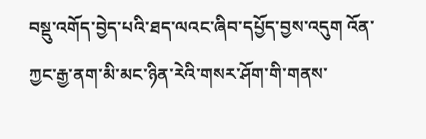བསྡུ་འགོད་བྱེད་པའི་ཐད་ལའང་ཞིབ་དཔྱོད་བྱས་འདུག འོན་ཀྱང་རྒྱ་ནག་མི་མང་ཉིན་རེའི་གསར་ཤོག་གི་གནས་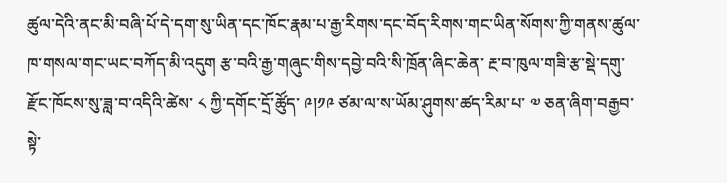ཚུལ་དེའི་ནང་མི་བཞི་པོ་དེ་དག་སུ་ཡིན་དང་ཁོང་རྣམ་པ་རྒྱ་རིགས་དང་བོད་རིགས་གང་ཡིན་སོགས་ཀྱི་གནས་ཚུལ་ཁ་གསལ་གང་ཡང་བཀོད་མི་འདུག རྩ་བའི་རྒྱ་གཞུང་གིས་དབྱེ་བའི་སི་ཁྲོན་ཞིང་ཆེན་ རྔ་བ་ཁུལ་གཟི་རྩ་སྡེ་དགུ་རྫོང་ཁོངས་སུ་ཟླ་བ་འདིའི་ཚེས་ ༨ ཀྱི་དགོང་དྲོ་ཚོུད་ ༩།༡༩ ཙམ་ལ་ས་ཡོམ་ཤུགས་ཚད་རིམ་པ་ ༧ ཅན་ཞིག་བརྒྱབ་སྟེ་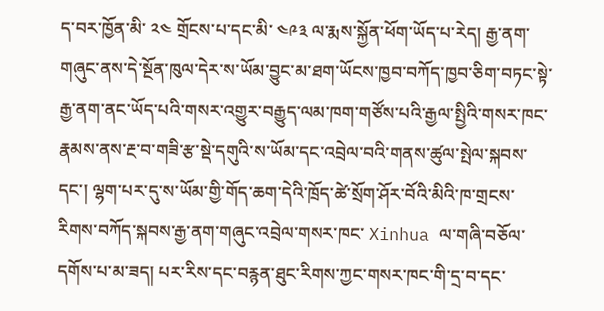ད་བར་ཁྱོན་མི་ ༢༤ གྲོངས་པ་དང་མི་ ༤༩༣ ལ་རྨས་སྐྱོན་ཕོག་ཡོད་པ་རེད། རྒྱ་ནག་གཞུང་ནས་དེ་སྔོན་ཁུལ་དེར་ས་ཡོམ་བྱུང་མ་ཐག་ཡོངས་ཁྱབ་བཀོད་ཁྱབ་ཅིག་བཏང་སྟེ་རྒྱ་ནག་ནང་ཡོད་པའི་གསར་འགྱུར་བརྒྱུད་ལམ་ཁག་གཙོས་པའི་རྒྱལ་སྤྱིའི་གསར་ཁང་རྣམས་ནས་རྔ་བ་གཟི་རྩ་སྡེ་དགུའི་ས་ཡོམ་དང་འབྲེལ་བའི་གནས་ཚུལ་སྤེལ་སྐབས་དང་། ལྷག་པར་དུ་ས་ཡོམ་གྱི་གོད་ཆག་དེའི་ཁྲོད་ཚེ་སྲོག་ཤོར་བོའི་མིའི་ཁ་གྲངས་རིགས་བཀོད་སྐབས་རྒྱ་ནག་གཞུང་འབྲེལ་གསར་ཁང་ Xinhua ལ་གཞི་བཅོལ་དགོས་པ་མ་ཟད། པར་རིས་དང་བརྙན་ཐུང་རིགས་ཀྱང་གསར་ཁང་གི་དྲ་བ་དང་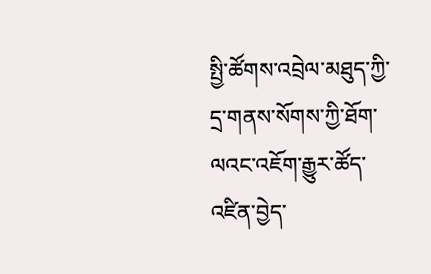སྤྱི་ཚོགས་འབྲེལ་མཐུད་ཀྱི་དྲ་གནས་སོགས་ཀྱི་ཐོག་ལའང་འཇོག་རྒྱུར་ཚོད་འཛིན་བྱེད་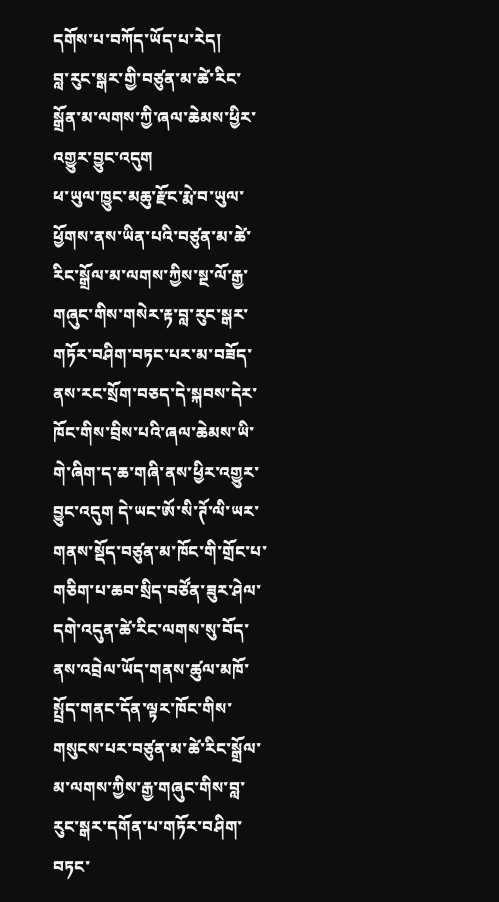དགོས་པ་བཀོད་ཡོད་པ་རེད།
བླ་རུང་སྒར་གྱི་བཙུན་མ་ཚེ་རིང་སྒྲོན་མ་ལགས་ཀྱི་ཞལ་ཆེམས་ཕྱིར་འགྱུར་བྱུང་འདུག
ཕ་ཡུལ་ཁྱུང་མཆུ་རྫོང་རྨེ་བ་ཡུལ་ཕྱོགས་ནས་ཡིན་པའི་བཙུན་མ་ཚེ་རིང་སྒྲོལ་མ་ལགས་ཀྱིས་སྔ་ལོ་རྒྱ་གཞུང་གིས་གསེར་རྟ་བླ་རུང་སྒར་གཏོར་བཤིག་བཏང་པར་མ་བཟོད་ནས་རང་སྲོག་བཅད་དེ་སྐབས་དེར་ཁོང་གིས་བྲིས་པའི་ཞལ་ཆེམས་ཡི་གེ་ཞིག་ད་ཆ་གཞི་ནས་ཕྱིར་འགྱུར་བྱུང་འདུག དེ་ཡང་ཨོ་སི་ཊོ་ལི་ཡར་གནས་སྡོད་བཙུན་མ་ཁོང་གི་གྲོང་པ་གཅིག་པ་ཆབ་སྲིད་བཙོན་ཟུར་ཤེལ་དགེ་འདུན་ཚེ་རིང་ལགས་སུ་བོད་ནས་འབྲེལ་ཡོད་གནས་ཚུལ་མཁོ་སྤྲོད་གནང་དོན་ལྟར་ཁོང་གིས་གསུངས་པར་བཙུན་མ་ཚེ་རིང་སྒྲོལ་མ་ལགས་ཀྱིས་རྒྱ་གཞུང་གིས་བླ་རུང་སྒར་དགོན་པ་གཏོར་བཤིག་བཏང་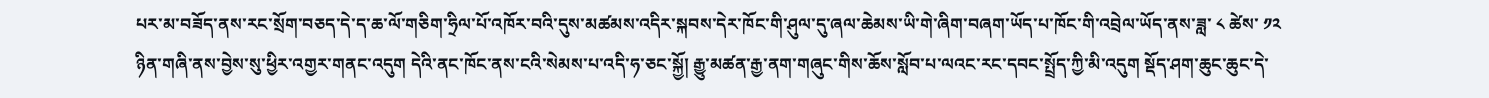པར་མ་བཟོད་ནས་རང་སྲོག་བཅད་དེ་ད་ཆ་ལོ་གཅིག་ཧྲིལ་པོ་འཁོར་བའི་དུས་མཚམས་འདིར་སྐབས་དེར་ཁོང་གི་ཤུལ་དུ་ཞལ་ཆེམས་ཡི་གེ་ཞིག་བཞག་ཡོད་པ་ཁོང་གི་འབྲེལ་ཡོད་ནས་ཟླ་ ༨ ཚེས་ ༡༢ ཉིན་གཞི་ནས་བྱེས་སུ་ཕྱིར་འགྱར་གནང་འདུག དེའི་ནང་ཁོང་ནས་ངའི་སེམས་པ་འདི་ཧ་ཅང་སྐྱོ། རྒྱུ་མཚན་རྒྱ་ནག་གཞུང་གིས་ཆོས་སློབ་པ་ལའང་རང་དབང་སྤྲོད་ཀྱི་མི་འདུག སྡོད་ཤག་ཆུང་ཆུང་དེ་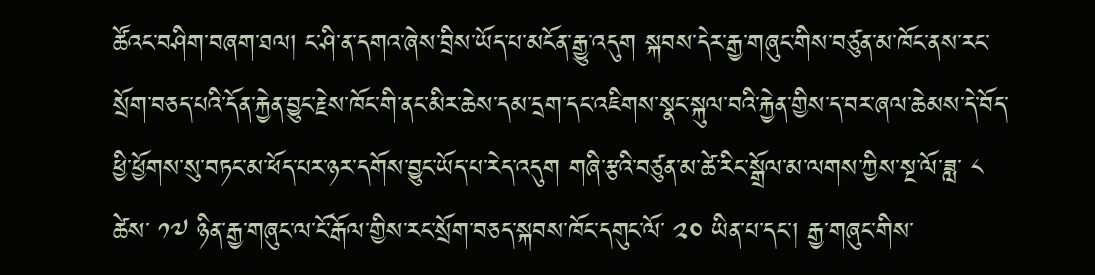ཚོའང་བཤིག་བཞག་ཐལ། ང་ཤི་ན་དགའ་ཞེས་བྲིས་ཡོད་པ་མངོན་རྒྱུ་འདུག སྐབས་དེར་རྒྱ་གཞུང་གིས་བཙུན་མ་ཁོང་ནས་རང་སྲོག་བཅད་པའི་དོན་རྐྱེན་བྱུང་རྗེས་ཁོང་གི་ནང་མིར་ཆེས་དམ་དྲག་དང་འཇིགས་སྣང་སྐུལ་བའི་རྐྱེན་གྱིས་ད་བར་ཞལ་ཆེམས་དེ་བོད་ཕྱི་ཕྱོགས་སུ་བཏང་མ་ཕོད་པར་ཉར་དགོས་བྱུང་ཡོད་པ་རེད་འདུག གཞི་རྩའི་བཙུན་མ་ཚེ་རིང་སྒྲོལ་མ་ལགས་ཀྱིས་སྔ་ལོ་ཟླ་ ༨ ཚེས་ ༡༧ ཉིན་རྒྱ་གཞུང་ལ་ངོ་རྒོལ་གྱིས་རང་སྲོག་བཅད་སྐབས་ཁོང་དགུང་ལོ་ ༢༠ ཡིན་པ་དང་། རྒྱ་གཞུང་གིས་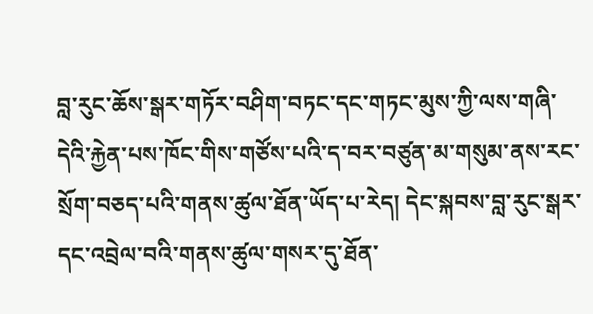བླ་རུང་ཆོས་སྒར་གཏོར་བཤིག་བཏང་དང་གཏང་མུས་ཀྱི་ལས་གཞི་དེའི་རྐྱེན་པས་ཁོང་གིས་གཙོས་པའི་ད་བར་བཙུན་མ་གསུམ་ནས་རང་སྲོག་བཅད་པའི་གནས་ཚུལ་ཐོན་ཡོད་པ་རེད། དེང་སྐབས་བླ་རུང་སྒར་དང་འབྲེལ་བའི་གནས་ཚུལ་གསར་དུ་ཐོན་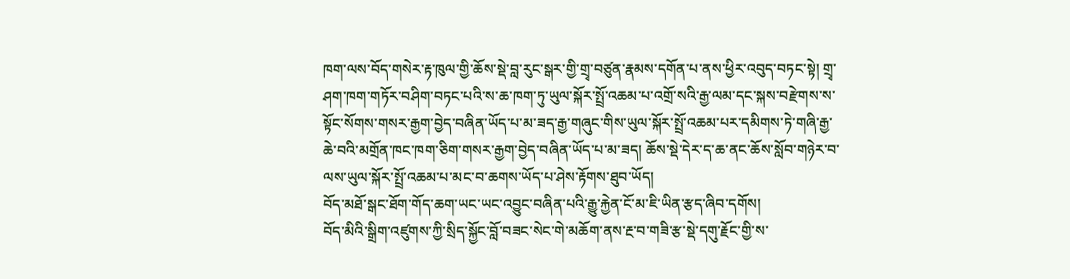ཁག་ལས་བོད་གསེར་རྟ་ཁུལ་གྱི་ཆོས་སྡེ་བླ་རུང་སྒར་གྱི་གྲྭ་བཙུན་རྣམས་དགོན་པ་ནས་ཕྱིར་འབུད་བཏང་སྟེ། གྲྭ་ཤག་ཁག་གཏོར་བཤིག་བཏང་པའི་ས་ཆ་ཁག་ཏུ་ཡུལ་སྐོར་སྤྲོ་འཆམ་པ་འགྲོ་སའི་རྒྱ་ལམ་དང་སྐས་བརྫེགས་ས་སྟོང་སོགས་གསར་རྒྱག་བྱེད་བཞིན་ཡོད་པ་མ་ཟད་རྒྱ་གཞུང་གིས་ཡུལ་སྐོར་སྤྲོ་འཆམ་པར་དམིགས་ཏེ་གཞི་རྒྱ་ཆེ་བའི་མགྲོན་ཁང་ཁག་ཅིག་གསར་རྒྱག་བྱེད་བཞིན་ཡོད་པ་མ་ཟད། ཆོས་སྡེ་དེར་ད་ཆ་ནང་ཆོས་སློབ་གཉེར་བ་ལས་ཡུལ་སྐོར་སྤྲོ་འཆམ་པ་མང་བ་ཆགས་ཡོད་པ་ཤེས་རྟོགས་ཐུབ་ཡོད།
བོད་མཐོ་སྒང་ཐོག་གོད་ཆག་ཡང་ཡང་འབྱུང་བཞིན་པའི་རྒྱུ་རྐྱེན་ངོ་མ་ཇི་ཡིན་རྩད་ཞིབ་དགོས།
བོད་མིའི་སྒྲིག་འཛུགས་ཀྱི་སྲིད་སྐྱོང་བློ་བཟང་སེང་གེ་མཆོག་ནས་རྔ་བ་གཟི་རྩ་སྡེ་དགུ་རྗོང་གྱི་ས་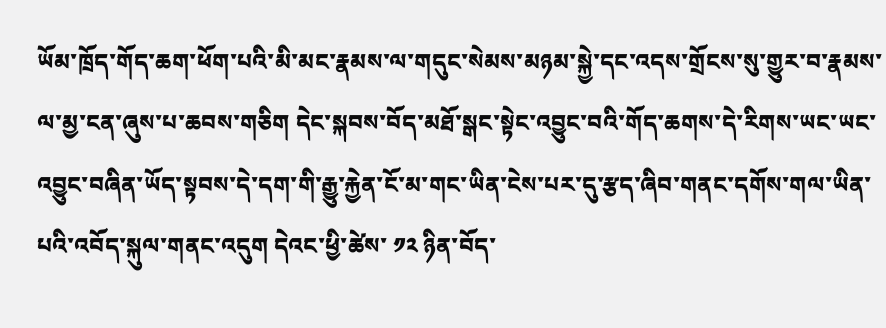ཡོམ་ཁྲོད་གོད་ཆག་ཕོག་པའི་མི་མང་རྣམས་ལ་གདུང་སེམས་མཉམ་སྐྱེ་དང་འདས་གྲོངས་སུ་གྱུར་བ་རྣམས་ལ་མྱ་ངན་ཞུས་པ་ཆབས་གཅིག དེང་སྐབས་བོད་མཐོ་སྒང་སྟེང་འབྱུང་བའི་གོད་ཆགས་དེ་རིགས་ཡང་ཡང་འབྱུང་བཞིན་ཡོད་སྟབས་དེ་དག་གི་རྒྱུ་རྐྱེན་ངོ་མ་གང་ཡིན་ངེས་པར་དུ་རྩད་ཞིབ་གནང་དགོས་གལ་ཡིན་པའི་འབོད་སྐུལ་གནང་འདུག དེའང་ཕྱི་ཚེས་ ༡༢ ཉིན་བོད་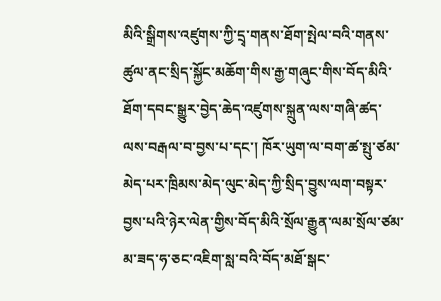མིའི་སྒྲིགས་འཛུགས་ཀྱི་དྲྭ་གནས་ཐོག་སྤེལ་བའི་གནས་ཚུལ་ནང་སྲིད་སྐྱོང་མཆོག་གིས་རྒྱ་གཞུང་གིས་བོད་མིའི་ཐོག་དབང་སྒྱུར་བྱེད་ཆེད་འཛུགས་སྐྲུན་ལས་གཞི་ཚད་ལས་བརྒལ་བ་བྱས་པ་དང་། ཁོར་ཡུག་ལ་བག་ཚ་སྤུ་ཙམ་མེད་པར་ཁྲིམས་མེད་ལུང་མེད་ཀྱི་སྲིད་བྱུས་ལག་བསྟར་བྱས་པའི་ཉེར་ལེན་གྱིས་བོད་མིའི་སྲོལ་རྒྱུན་ལམ་སྲོལ་ཙམ་མ་ཟད་ཧ་ཅང་འཇིག་སླ་བའི་བོད་མཐོ་སྒང་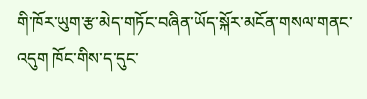གི་ཁོར་ཡུག་རྩ་མེད་གཏོང་བཞིན་ཡོད་སྐོར་མངོན་གསལ་གནང་འདུག ཁོང་གིས་ད་དུང་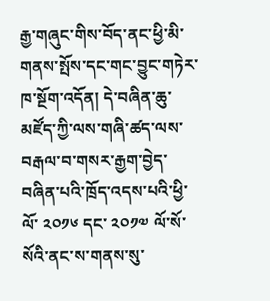རྒྱ་གཞུང་གིས་བོད་ནང་ཕྱི་མི་གནས་སྤོས་དང་གང་བྱུང་གཏེར་ཁ་སྔོག་འདོན། དེ་བཞིན་ཆུ་མཛོད་ཀྱི་ལས་གཞི་ཚད་ལས་བརྒལ་བ་གསར་རྒྱག་བྱེད་བཞིན་པའི་ཁྲོད་འདས་པའི་ཕྱི་ལོ་ ༢༠༡༦ དང་ ༢༠༡༧ ལོ་སོ་སོའི་ནང་ས་གནས་སུ་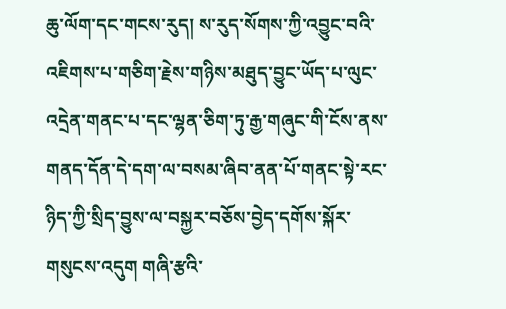ཆུ་ལོག་དང་གངས་རུད། ས་རུད་སོགས་ཀྱི་འབྱུང་བའི་འཇིགས་པ་གཅིག་རྗེས་གཉིས་མཐུད་བྱུང་ཡོད་པ་ལུང་འདྲེན་གནང་པ་དང་ལྷན་ཅིག་ཏུ་རྒྱ་གཞུང་གི་ངོས་ནས་གནད་དོན་དེ་དག་ལ་བསམ་ཞིབ་ནན་པོ་གནང་སྟེ་རང་ཉིད་ཀྱི་སྲིད་བྱུས་ལ་བསྐྱར་བཅོས་བྱེད་དགོས་སྐོར་གསུངས་འདུག གཞི་རྩའི་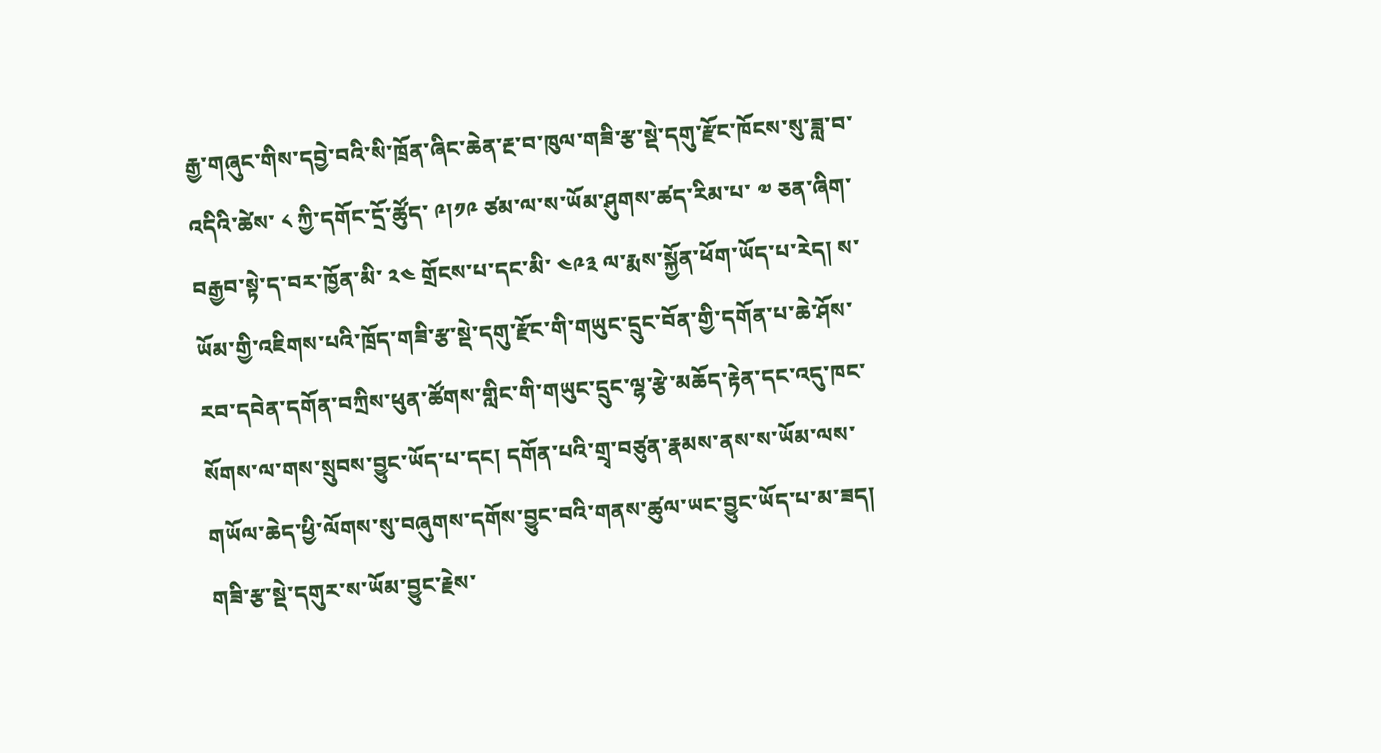རྒྱ་གཞུང་གིས་དབྱེ་བའི་སི་ཁྲོན་ཞིང་ཆེན་རྔ་བ་ཁུལ་གཟི་རྩ་སྡེ་དགུ་རྫོང་ཁོངས་སུ་ཟླ་བ་འདིའི་ཚེས་ ༨ ཀྱི་དགོང་དྲོ་ཚོུད་ ༩།༡༩ ཙམ་ལ་ས་ཡོམ་ཤུགས་ཚད་རིམ་པ་ ༧ ཅན་ཞིག་བརྒྱབ་སྟེ་ད་བར་ཁྱོན་མི་ ༢༤ གྲོངས་པ་དང་མི་ ༤༩༣ ལ་རྨས་སྐྱོན་ཕོག་ཡོད་པ་རེད། ས་ཡོམ་གྱི་འཇིགས་པའི་ཁྲོད་གཟི་རྩ་སྡེ་དགུ་རྫོང་གི་གཡུང་དྲུང་བོན་གྱི་དགོན་པ་ཆེ་ཤོས་རབ་དབེན་དགོན་བཀྲིས་ཕུན་ཚོགས་གླིང་གི་གཡུང་དྲུང་ལྷ་རྩེ་མཆོད་རྟེན་དང་འདུ་ཁང་སོགས་ལ་གས་སྲུབས་བྱུང་ཡོད་པ་དང། དགོན་པའི་གྲྭ་བཙུན་རྣམས་ནས་ས་ཡོམ་ལས་གཡོལ་ཆེད་ཕྱི་ལོགས་སུ་བཞུགས་དགོས་བྱུང་བའི་གནས་ཚུལ་ཡང་བྱུང་ཡོད་པ་མ་ཟད། གཟི་རྩ་སྡེ་དགུར་ས་ཡོམ་བྱུང་རྗེས་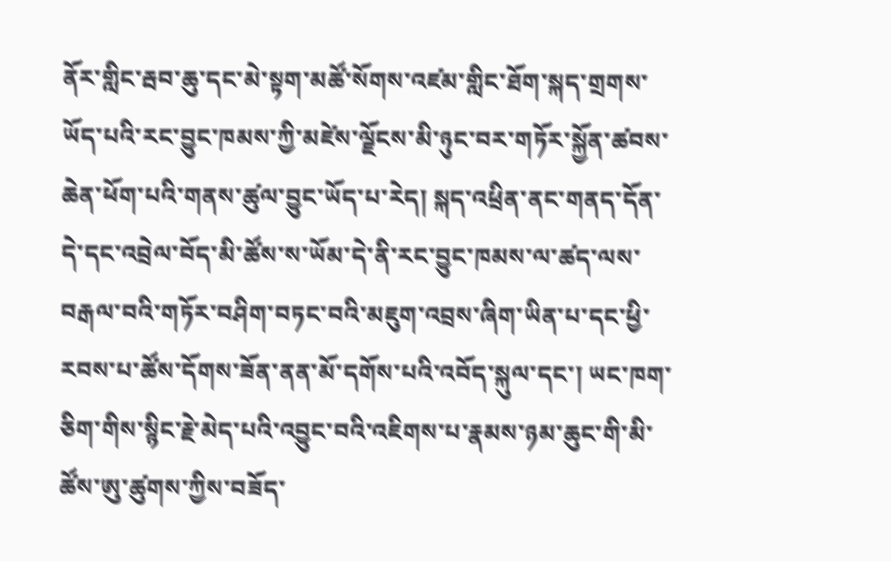ནོར་གླིང་རྦབ་ཆུ་དང་མེ་སྟག་མཚོ་སོགས་འཛམ་གླིང་ཐོག་སྐད་གྲགས་ཡོད་པའི་རང་བྱུང་ཁམས་ཀྱི་མཛེས་ལྗོངས་མི་ཉུང་བར་གཏོར་སྐྱོན་ཚབས་ཆེན་ཕོག་པའི་གནས་ཚུལ་བྱུང་ཡོད་པ་རེད། སྐད་འཕྲིན་ནང་གནད་དོན་དེ་དང་འབྲེལ་བོད་མི་ཚོས་ས་ཡོམ་དེ་ནི་རང་བྱུང་ཁམས་ལ་ཚད་ལས་བརྒལ་བའི་གཏོར་བཤིག་བཏང་བའི་མཇུག་འབྲས་ཞིག་ཡིན་པ་དང་ཕྱི་རབས་པ་ཚོས་དོགས་ཟོན་ནན་མོ་དགོས་པའི་འབོད་སྐུལ་དང་། ཡང་ཁག་ཅིག་གིས་སྙིང་རྗེ་མེད་པའི་འབྱུང་བའི་འཇིགས་པ་རྣམས་ཉམ་ཆུང་གི་མི་ཚོས་ཨུ་ཚུགས་ཀྱིས་བཟོད་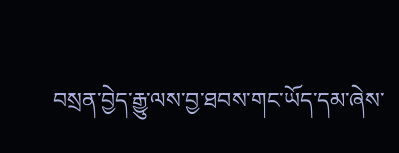བསྲན་བྱེད་རྒྱུ་ལས་བྱ་ཐབས་གང་ཡོད་དམ་ཞེས་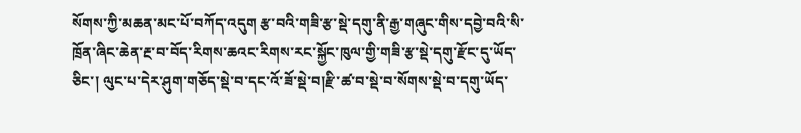སོགས་ཀྱི་མཆན་མང་པོ་བཀོད་འདུག རྩ་བའི་གཟི་རྩ་སྡེ་དགུ་ནི་རྒྱ་གཞུང་གིས་དབྱེ་བའི་སི་ཁྲོན་ཞིང་ཆེན་རྔ་བ་བོད་རིགས་ཆའང་རིགས་རང་སྐྱོང་ཁུལ་གྱི་གཟི་རྩ་སྡེ་དགུ་རྫོང་དུ་ཡོད་ཅིང་། ལུང་པ་དེར་ཤུག་གཅོད་སྡེ་བ་དང་འོ་ཟོ་སྡེ་བ།རྫི་ཚ་བ་སྡེ་བ་སོགས་སྡེ་བ་དགུ་ཡོད་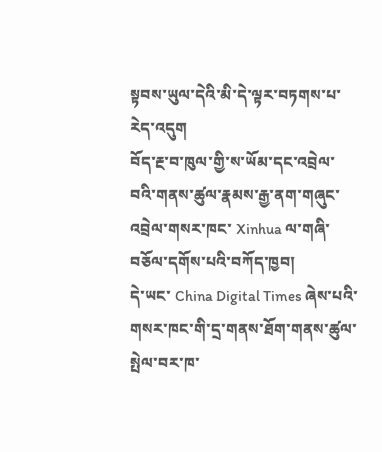སྟབས་ཡུལ་དེའི་མི་དེ་ལྟར་བཏགས་པ་རེད་འདུག
བོད་རྔ་བ་ཁུལ་གྱི་ས་ཡོམ་དང་འབྲེལ་བའི་གནས་ཚུལ་རྣམས་རྒྱ་ནག་གཞུང་འབྲེལ་གསར་ཁང་ Xinhua ལ་གཞི་བཅོལ་དགོས་པའི་བཀོད་ཁྱབ།
དེ་ཡང་ China Digital Times ཞེས་པའི་གསར་ཁང་གི་དྲ་གནས་ཐོག་གནས་ཚུལ་སྤེལ་བར་ཁ་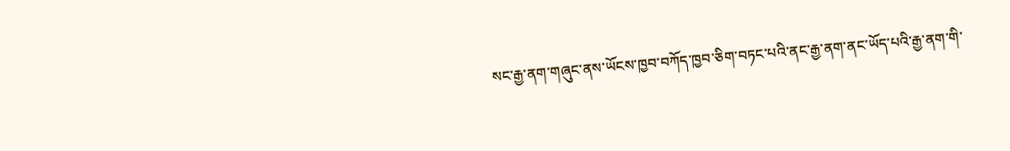སང་རྒྱ་ནག་གཞུང་ནས་ཡོངས་ཁྱབ་བཀོད་ཁྱབ་ཅིག་བཏང་པའི་ནང་རྒྱ་ནག་ནང་ཡོད་པའི་རྒྱ་ནག་གི་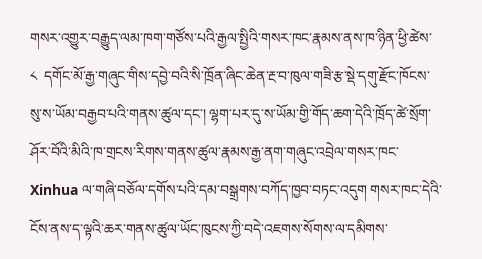གསར་འགྱུར་བརྒྱུད་ལམ་ཁག་གཙོས་པའི་རྒྱལ་སྤྱིའི་གསར་ཁང་རྣམས་ནས་ཁ་ཉིན་ཕྱི་ཚེས་ ༨  དགོང་མོ་རྒྱ་གཞུང་གིས་དབྱེ་བའི་སི་ཁྲོན་ཞིང་ཆེན་རྔ་བ་ཁུལ་གཟི་རྩ་སྡེ་དགུ་རྫོང་ཁོངས་སུ་ས་ཡོམ་བརྒྱབ་པའི་གནས་ཚུལ་དང་། ལྷག་པར་དུ་ས་ཡོམ་གྱི་གོད་ཆག་དེའི་ཁྲོད་ཚེ་སྲོག་ཤོར་བོའི་མིའི་ཁ་གྲངས་རིགས་གནས་ཚུལ་རྣམས་རྒྱ་ནག་གཞུང་འབྲེལ་གསར་ཁང་ Xinhua ལ་གཞི་བཅོལ་དགོས་པའི་དམ་བསྒྲགས་བཀོད་ཁྱབ་བཏང་འདུག གསར་ཁང་དེའི་ངོས་ནས་ད་ལྟའི་ཆར་གནས་ཚུལ་ཡོང་ཁུངས་ཀྱི་བདེ་འཇགས་སོགས་ལ་དམིགས་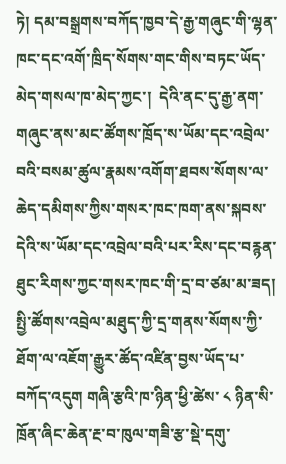ཏེ། དམ་བསྒྲགས་བཀོད་ཁྱབ་དེ་རྒྱ་གཞུང་གི་ལྷན་ཁང་དང་འགོ་ཁྲིད་སོགས་གང་གིས་བཏང་ཡོད་མེད་གསལ་ཁ་མེད་ཀྱང་།  དེའི་ནང་དུ་རྒྱ་ནག་གཞུང་ནས་མང་ཚོགས་ཁྲོད་ས་ཡོམ་དང་འབྲེལ་བའི་བསམ་ཚུལ་རྣམས་འགོག་ཐབས་སོགས་ལ་ཆེད་དམིགས་ཀྱིས་གསར་ཁང་ཁག་ནས་སྐབས་དེའི་ས་ཡོམ་དང་འབྲེལ་བའི་པར་རིས་དང་བརྙན་ཐུང་རིགས་ཀྱང་གསར་ཁང་གི་དྲ་བ་ཙམ་མ་ཟད། སྤྱི་ཚོགས་འབྲེལ་མཐུད་ཀྱི་དྲ་གནས་སོགས་ཀྱི་ཐོག་ལ་འཇོག་རྒྱུར་ཚོད་འཛིན་བྱས་ཡོད་པ་བཀོད་འདུག གཞི་རྩའི་ཁ་ཉིན་ཕྱི་ཚེས་ ༨ ཉིན་སི་ཁྲོན་ཞིང་ཆེན་རྔ་བ་ཁུལ་གཟི་རྩ་སྡེ་དགུ་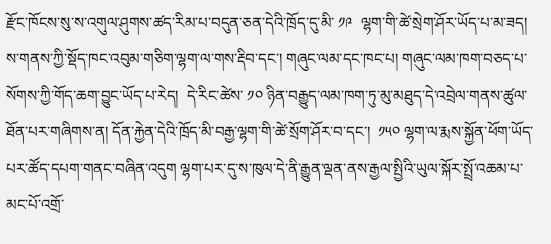རྫོང་ཁོངས་སུ་ས་འགུལ་ཤུགས་ཚད་རིམ་པ་བདུན་ཅན་དེའི་ཁྲོད་དུ་མི་ ༡༩  ལྷག་གི་ཚེ་སྲེག་ཤོར་ཡོད་པ་མ་ཟད། ས་གནས་ཀྱི་སྡོད་ཁང་འབུམ་གཅིག་ལྷག་ལ་གས་རྡིབ་དང་། གཞུང་ལམ་དང་ཁང་པ། གཞུང་ལམ་ཁག་བཅད་པ་སོགས་ཀྱི་གོད་ཆག་བྱུང་ཡོད་པ་རེད།  དེ་རིང་ཚེས་ ༡༠ ཉིན་བརྒྱུད་ལམ་ཁག་ཏུ་མུ་མཐུད་དེ་འབྲེལ་གནས་ཚུལ་ཐོན་པར་གཞིགས་ན། དོན་རྐྱེན་དེའི་ཁྲོད་མི་བརྒྱ་ལྷག་གི་ཚེ་སྲོག་ཤོར་བ་དང་།  ༡༥༠ ལྷག་ལ་རྨས་སྐྱོན་ཕོག་ཡོད་པར་ཚོད་དཔག་གནང་བཞིན་འདུག ལྷག་པར་དུ་ས་ཁུལ་དེ་ནི་རྒྱུན་ལྡན་ནས་རྒྱལ་སྤྱིའི་ཡུལ་སྐོར་སྤྲོ་འཆམ་པ་མང་པོ་འགྲོ་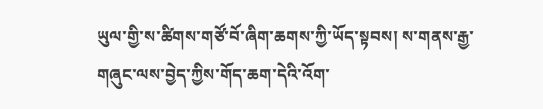ཡུལ་གྱི་ས་ཚིགས་གཙོ་བོ་ཞིག་ཆགས་ཀྱི་ཡོད་སྟབས། ས་གནས་རྒྱ་གཞུང་ལས་བྱེད་ཀྱིས་གོད་ཆག་དེའི་འོག་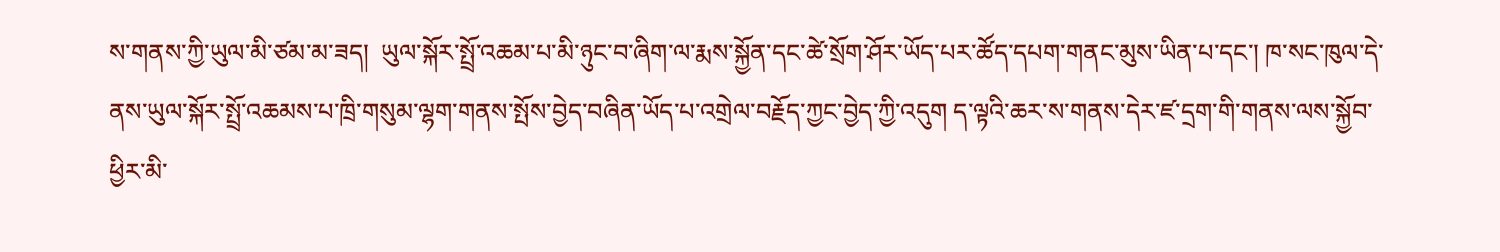ས་གནས་ཀྱི་ཡུལ་མི་ཙམ་མ་ཟད།  ཡུལ་སྐོར་སྤྲོ་འཆམ་པ་མི་ཉུང་བ་ཞིག་ལ་རྨས་སྐྱོན་དང་ཚེ་སྲོག་ཤོར་ཡོད་པར་ཚོད་དཔག་གནང་མུས་ཡིན་པ་དང་། ཁ་སང་ཁུལ་དེ་ནས་ཡུལ་སྐོར་སྤྲོ་འཆམས་པ་ཁྲི་གསུམ་ལྷག་གནས་སྤོས་བྱེད་བཞིན་ཡོད་པ་འགྲེལ་བརྗོད་ཀྱང་བྱེད་ཀྱི་འདུག ད་ལྟའི་ཆར་ས་གནས་དེར་ཛ་དྲག་གི་གནས་ལས་སྐྱོབ་ཕྱིར་མི་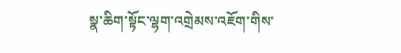སྣ་ཆིག་སྟོང་ལྷག་འགྲེམས་འཇོག་གིས་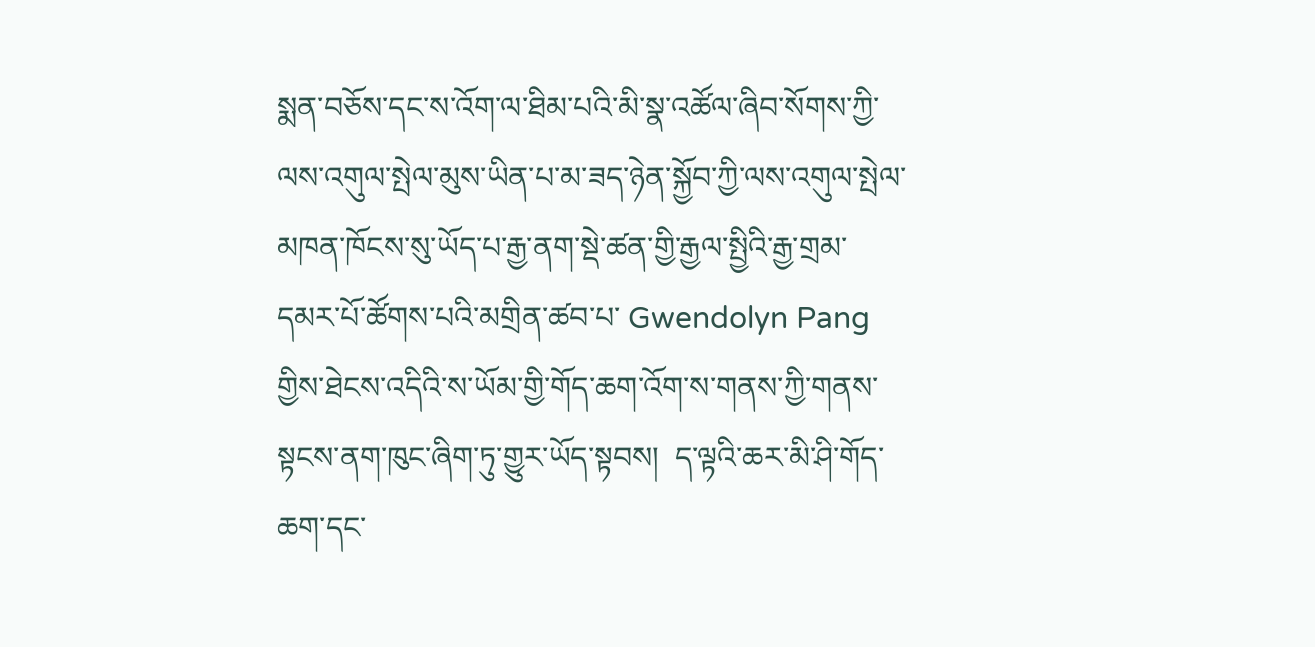སྨན་བཅོས་དང་ས་འོག་ལ་ཐིམ་པའི་མི་སྣ་འཚོལ་ཞིབ་སོགས་ཀྱི་ལས་འགུལ་སྤེལ་མུས་ཡིན་པ་མ་ཟད་ཉེན་སྐྱོབ་ཀྱི་ལས་འགུལ་སྤེལ་མཁན་ཁོངས་སུ་ཡོད་པ་རྒྱ་ནག་སྡེ་ཚན་གྱི་རྒྱལ་སྤྱིའི་རྒྱ་གྲམ་དམར་པོ་ཚོགས་པའི་མགྲིན་ཚབ་པ་ Gwendolyn Pang གྱིས་ཐེངས་འདིའི་ས་ཡོམ་གྱི་གོད་ཆག་འོག་ས་གནས་ཀྱི་གནས་སྟངས་ནག་ཁུང་ཞིག་ཏུ་གྱུར་ཡོད་སྟབས།  ད་ལྟའི་ཆར་མི་ཤི་གོད་ཆག་དང་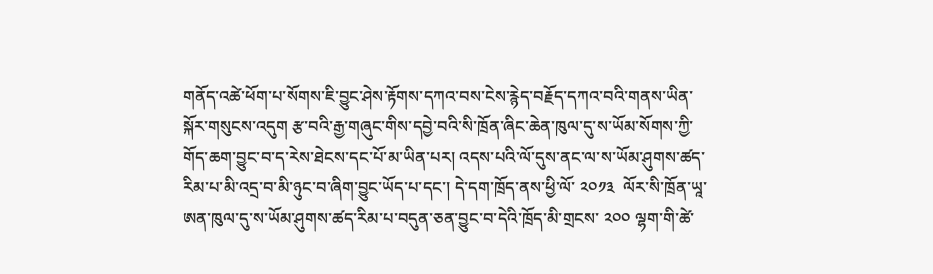གནོད་འཚེ་ཕོག་པ་སོགས་ཇི་བྱུང་ཤེས་རྟོགས་དཀའ་བས་ངེས་རྙེད་བརྗོད་དཀའ་བའི་གནས་ཡིན་སྐོར་གསུངས་འདུག རྩ་བའི་རྒྱ་གཞུང་གིས་དབྱེ་བའི་སི་ཁྲོན་ཞིང་ཆེན་ཁུལ་དུ་ས་ཡོམ་སོགས་ཀྱི་གོད་ཆག་བྱུང་བ་ད་རེས་ཐེངས་དང་པོ་མ་ཡིན་པར། འདས་པའི་ལོ་དུས་ནང་ལ་ས་ཡོམ་ཤུགས་ཚད་རིམ་པ་མི་འདྲ་བ་མི་ཉུང་བ་ཞིག་བྱུང་ཡོད་པ་དང་། དེ་དག་ཁྲོད་ནས་ཕྱི་ལོ་ ༢༠༡༣  ལོར་སི་ཁྲོན་ཡཱ་ཨན་ཁུལ་དུ་ས་ཡོམ་ཤུགས་ཚད་རིམ་པ་བདུན་ཅན་བྱུང་བ་དེའི་ཁྲོད་མི་གྲངས་ ༢༠༠ ལྷག་གི་ཚེ་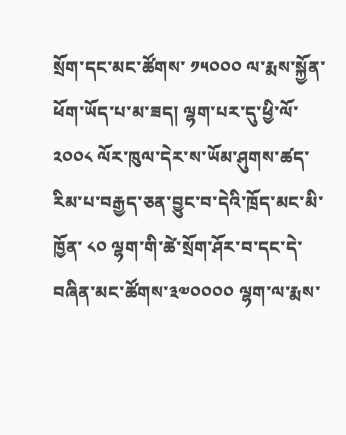སྲོག་དང་མང་ཚོགས་ ༡༥༠༠༠ ལ་རྨས་སྐྱོན་ཕོག་ཡོད་པ་མ་ཟད། ལྷག་པར་དུ་ཕྱི་ལོ་ ༢༠༠༨ ལོར་ཁུལ་དེར་ས་ཡོམ་ཤུགས་ཚད་རིམ་པ་བརྒྱད་ཅན་བྱུང་བ་དེའི་ཁྲོད་མང་མི་ཁྱོན་ ༨༠ ལྷག་གི་ཚེ་སྲོག་ཤོར་བ་དང་དེ་བཞིན་མང་ཚོགས་༣༧༠༠༠༠ ལྷག་ལ་རྨས་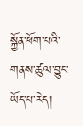སྐྱོན་ཕོག་པའི་གནས་ཚུལ་བྱུང་ཡོད་པ་རེད།